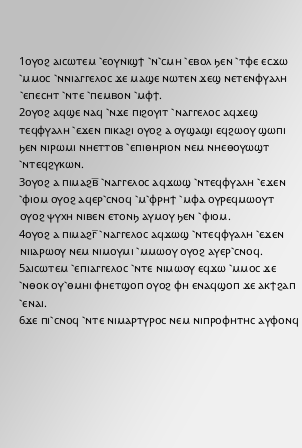1ⲟⲩⲟϩ ⲁⲓⲥⲱⲧⲉⲙ ⳿ⲉⲟⲩⲛⲓϣϯ ⳿ⲛ⳿ⲥⲙⲏ ⳿ⲉⲃⲟⲗ ϧⲉⲛ ⳿ⲧⲫⲉ ⲉⲥϫⲱ ⳿ⲙⲙⲟⲥ ⳿ⲛⲛⲓⲁⲅⲅⲉⲗⲟⲥ ϫⲉ ⲙⲁϣⲉ ⲛⲱⲧⲉⲛ ϫⲉϣ ⲛⲉⲧⲉⲛⲫⲩⲁⲗⲏ ⳿ⲉⲡⲉⲥⲏⲧ ⳿ⲛⲧⲉ ⳿ⲡⲉⲙⲃⲟⲛ ⳿ⲙⲫϯ.
2ⲟⲩⲟϩ ⲁϥϣⲉ ⲛⲁϥ ⳿ⲛϫⲉ ⲡⲓϩⲟⲩⲓⲧ ⳿ⲛⲁⲅⲅⲉⲗⲟⲥ ⲁϥϫⲉϣ ⲧⲉϥⲫⲩⲁⲗⲏ ⳿ⲉϫⲉⲛ ⲡⲓⲕⲁϩⲓ ⲟⲩⲟϩ ⲁ ⲟⲩϣⲁϣⲓ ⲉϥϩⲱⲟⲩ ϣⲱⲡⲓ ϧⲉⲛ ⲛⲓⲣⲱⲙⲓ ⲛⲏⲉⲧⲧⲟⲃ ⳿ⲉⲡⲓⲑⲏⲣⲓⲟⲛ ⲛⲉⲙ ⲛⲏⲉⲑⲟⲩⲱϣⲧ ⳿ⲛⲧⲉϥϩⲩⲕⲱⲛ.
3ⲟⲩⲟϩ ⲁ ⲡⲓⲙⲁϩⲃ̅ ⳿ⲛⲁⲅⲅⲉⲗⲟⲥ ⲁϥϫⲱϣ ⳿ⲛⲧⲉϥⲫⲩⲁⲗⲏ ⳿ⲉϫⲉⲛ ⳿ⲫⲓⲟⲙ ⲟⲩⲟϩ ⲁϥⲉⲣ⳿ⲥⲛⲟϥ ⳿ⲙ⳿ⲫⲣⲏϯ ⳿ⲙⲫⲁ ⲟⲩⲣⲉϥⲙⲱⲟⲩⲧ ⲟⲩⲟϩ ⲯⲩⲭⲏ ⲛⲓⲃⲉⲛ ⲉⲧⲟⲛϧ ⲁⲩⲙⲟⲩ ϧⲉⲛ ⳿ⲫⲓⲟⲙ.
4ⲟⲩⲟϩ ⲁ ⲡⲓⲙⲁϩⲅ̅ ⳿ⲛⲁⲅⲅⲉⲗⲟⲥ ⲁϥϫⲱϣ ⳿ⲛⲧⲉϥⲫⲩⲁⲗⲏ ⳿ⲉϫⲉⲛ ⲛⲓⲓⲁⲣⲱⲟⲩ ⲛⲉⲙ ⲛⲓⲙⲟⲩⲙⲓ ⳿ⲙⲙⲱⲟⲩ ⲟⲩⲟϩ ⲁⲩⲉⲣ⳿ⲥⲛⲟϥ.
5ⲁⲓⲥⲱⲧⲉⲙ ⳿ⲉⲡⲓⲁⲅⲅⲉⲗⲟⲥ ⳿ⲛⲧⲉ ⲛⲓⲙⲱⲟⲩ ⲉϥϫⲱ ⳿ⲙⲙⲟⲥ ϫⲉ ⳿ⲛⲑⲟⲕ ⲟⲩ⳿ⲑⲙⲏⲓ ⲫⲏⲉⲧϣⲟⲡ ⲟⲩⲟϩ ⲫⲏ ⲉⲛⲁϥϣⲟⲡ ϫⲉ ⲁⲕϯϩⲁⲡ ⳿ⲉⲛⲁⲓ.
6ϫⲉ ⲡⲓ⳿ⲥⲛⲟϥ ⳿ⲛⲧⲉ ⲛⲓⲙⲁⲣⲧⲩⲣⲟⲥ ⲛⲉⲙ ⲛⲓⲡⲣⲟⲫⲏⲧⲏⲥ ⲁⲩⲫⲟⲛϥ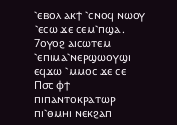⳿ⲉⲃⲟⲗ ⲁⲕϯ ⳿ⲥⲛⲟϥ ⲛⲱⲟⲩ ⳿ⲉⲥⲱ ϫⲉ ⲥⲉⲙ⳿ⲡϣⲁ.
7ⲟⲩⲟϩ ⲁⲓⲥⲱⲧⲉⲙ ⳿ⲉⲡⲓⲙⲁ⳿ⲛⲉⲣϣⲱⲟⲩϣⲓ ⲉϥϫⲱ ⳿ⲙⲙⲟⲥ ϫⲉ ⲥⲉ Ⲡ⳪ ⲫϯ ⲡⲓⲡⲁⲛⲧⲟⲕⲣⲁⲧⲱⲣ ⲡⲓ⳿ⲑⲙⲏⲓ ⲛⲉⲕϩⲁⲡ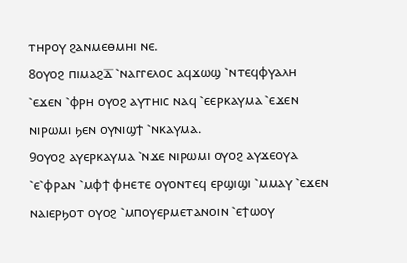ⲧⲏⲣⲟⲩ ϩⲁⲛⲙⲉⲑⲙⲏⲓ ⲛⲉ.
8ⲟⲩⲟϩ ⲡⲓⲙⲁϩⲇ̅ ⳿ⲛⲁⲅⲅⲉⲗⲟⲥ ⲁϥϫⲱϣ ⳿ⲛⲧⲉϥⲫⲩⲁⲗⲏ ⳿ⲉϫⲉⲛ ⳿ⲫⲣⲏ ⲟⲩⲟϩ ⲁⲩⲧⲏⲓⲥ ⲛⲁϥ ⳿ⲉⲉⲣⲕⲁⲩⲙⲁ ⳿ⲉϫⲉⲛ ⲛⲓⲣⲱⲙⲓ ϧⲉⲛ ⲟⲩⲛⲓϣϯ ⳿ⲛⲕⲁⲩⲙⲁ.
9ⲟⲩⲟϩ ⲁⲩⲉⲣⲕⲁⲩⲙⲁ ⳿ⲛϫⲉ ⲛⲓⲣⲱⲙⲓ ⲟⲩⲟϩ ⲁⲩϫⲉⲟⲩⲁ ⳿ⲉ⳿ⲫⲣⲁⲛ ⳿ⲙⲫϯ ⲫⲏⲉⲧⲉ ⲟⲩⲟⲛⲧⲉϥ ⲉⲣϣⲓϣⲓ ⳿ⲙⲙⲁⲩ ⳿ⲉϫⲉⲛ ⲛⲁⲓⲉⲣϧⲟⲧ ⲟⲩⲟϩ ⳿ⲙⲡⲟⲩⲉⲣⲙⲉⲧⲁⲛⲟⲓⲛ ⳿ⲉϯⲱⲟⲩ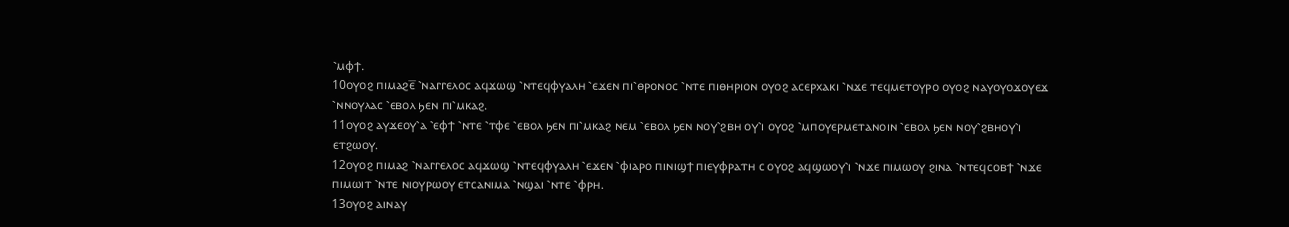⳿ⲙⲫϯ.
10ⲟⲩⲟϩ ⲡⲓⲙⲁϩⲉ̅ ⳿ⲛⲁⲅⲅⲉⲗⲟⲥ ⲁϥϫⲱϣ ⳿ⲛⲧⲉϥⲫⲩⲁⲗⲏ ⳿ⲉϫⲉⲛ ⲡⲓ⳿ⲑⲣⲟⲛⲟⲥ ⳿ⲛⲧⲉ ⲡⲓⲑⲏⲣⲓⲟⲛ ⲟⲩⲟϩ ⲁⲥⲉⲣⲭⲁⲕⲓ ⳿ⲛϫⲉ ⲧⲉϥⲙⲉⲧⲟⲩⲣⲟ ⲟⲩⲟϩ ⲛⲁⲩⲟⲩⲟϫⲟⲩⲉϫ ⳿ⲛⲛⲟⲩⲗⲁⲥ ⳿ⲉⲃⲟⲗ ϧⲉⲛ ⲡⲓ⳿ⲙⲕⲁϩ.
11ⲟⲩⲟϩ ⲁⲩϫⲉⲟⲩ⳿ⲁ ⳿ⲉⲫϯ ⳿ⲛⲧⲉ ⳿ⲧⲫⲉ ⳿ⲉⲃⲟⲗ ϧⲉⲛ ⲡⲓ⳿ⲙⲕⲁϩ ⲛⲉⲙ ⳿ⲉⲃⲟⲗ ϧⲉⲛ ⲛⲟⲩ⳿ϩⲃⲏ ⲟⲩ⳿ⲓ ⲟⲩⲟϩ ⳿ⲙⲡⲟⲩⲉⲣⲙⲉⲧⲁⲛⲟⲓⲛ ⳿ⲉⲃⲟⲗ ϧⲉⲛ ⲛⲟⲩ⳿ϩⲃⲏⲟⲩ⳿ⲓ ⲉⲧϩⲱⲟⲩ.
12ⲟⲩⲟϩ ⲡⲓⲙⲁϩ ⳿ⲛⲁⲅⲅⲉⲗⲟⲥ ⲁϥϫⲱϣ ⳿ⲛⲧⲉϥⲫⲩⲁⲗⲏ ⳿ⲉϫⲉⲛ ⳿ⲫⲓⲁⲣⲟ ⲡⲓⲛⲓϣϯ ⲡⲓⲉⲩⲫⲣⲁⲧⲏ ⲥ ⲟⲩⲟϩ ⲁϥϣⲱⲟⲩ⳿ⲓ ⳿ⲛϫⲉ ⲡⲓⲙⲱⲟⲩ ϩⲓⲛⲁ ⳿ⲛⲧⲉϥⲥⲟⲃϯ ⳿ⲛϫⲉ ⲡⲓⲙⲱⲓⲧ ⳿ⲛⲧⲉ ⲛⲓⲟⲩⲣⲱⲟⲩ ⲉⲧⲥⲁⲛⲓⲙⲁ ⳿ⲛϣⲁⲓ ⳿ⲛⲧⲉ ⳿ⲫⲣⲏ.
13ⲟⲩⲟϩ ⲁⲓⲛⲁⲩ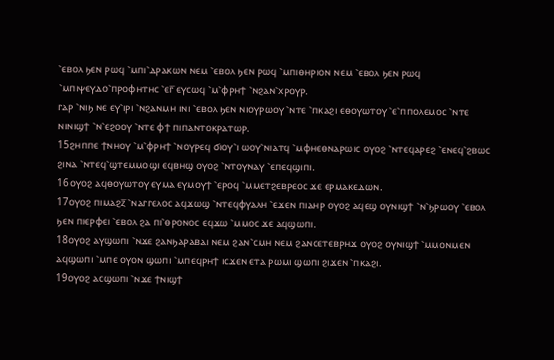⳿ⲉⲃⲟⲗ ϧⲉⲛ ⲣⲱϥ ⳿ⲙⲡⲓ⳿ⲇⲣⲁⲕⲱⲛ ⲛⲉⲙ ⳿ⲉⲃⲟⲗ ϧⲉⲛ ⲣⲱϥ ⳿ⲙⲡⲓⲑⲏⲣⲓⲟⲛ ⲛⲉⲙ ⳿ⲉⲃⲟⲗ ϧⲉⲛ ⲣⲱϥ ⳿ⲙⲡⲓⲯⲉⲩⲇⲟ⳿ⲡⲣⲟⲫⲏⲧⲏⲥ ⳿ⲉⲅ̅ ⲉⲩⲥⲱϥ ⳿ⲙ⳿ⲫⲣⲏϯ ⳿ⲛϩⲁⲛ⳿ⲭⲣⲟⲩⲣ.
ⲅⲁⲣ ⳿ⲛⲓϧ ⲛⲉ ⲉⲩ⳿ⲓⲣⲓ ⳿ⲛϩⲁⲛⲙⲏ ⲓⲛⲓ ⳿ⲉⲃⲟⲗ ϧⲉⲛ ⲛⲓⲟⲩⲣⲱⲟⲩ ⳿ⲛⲧⲉ ⳿ⲡⲕⲁϩⲓ ⲉⲑⲟⲩⲱⲧⲟⲩ ⳿ⲉ⳿ⲡⲡⲟⲗⲉⲙⲟⲥ ⳿ⲛⲧⲉ ⲛⲓⲛⲓϣϯ ⳿ⲛ⳿ⲉϩⲟⲟⲩ ⳿ⲛⲧⲉ ⲫϯ ⲡⲓⲡⲁⲛⲧⲟⲕⲣⲁⲧⲱⲣ.
15ϩⲏⲡⲡⲉ ϯⲛⲏⲟⲩ ⳿ⲙ⳿ⲫⲣⲏϯ ⳿ⲛⲟⲩⲣⲉϥ ϭⲓⲟⲩ⳿ⲓ ⲱⲟⲩ⳿ⲛⲓⲁⲧϥ ⳿ⲙⲫⲏⲉⲑⲛⲁⲣⲱⲓⲥ ⲟⲩⲟϩ ⳿ⲛⲧⲉϥⲁⲣⲉϩ ⳿ⲉⲛⲉϥ⳿ϩⲃⲱⲥ ϩⲓⲛⲁ ⳿ⲛⲧⲉϥ⳿ϣⲧⲉⲙⲙⲟϣⲓ ⲉϥⲃⲏϣ ⲟⲩⲟϩ ⳿ⲛⲧⲟⲩⲛⲁⲩ ⳿ⲉⲡⲉϥϣⲓⲡⲓ.
16ⲟⲩⲟϩ ⲁϥⲑⲟⲩⲱⲧⲟⲩ ⲉⲩⲙⲁ ⲉⲩⲙⲟⲩϯ ⳿ⲉⲣⲟϥ ⳿ⲙⲙⲉⲧϩⲉⲃⲣⲉⲟⲥ ϫⲉ ⲉⲣⲙⲁⲕⲉⲇⲱⲛ.
17ⲟⲩⲟϩ ⲡⲓⲙⲁϩⲍ̅ ⳿ⲛⲁⲅⲅⲉⲗⲟⲥ ⲁϥϫⲱϣ ⳿ⲛⲧⲉϥⲫⲩⲁⲗⲏ ⳿ⲉϫⲉⲛ ⲡⲓⲁⲏⲣ ⲟⲩⲟϩ ⲁϥⲉϣ ⲟⲩⲛⲓϣϯ ⳿ⲛ⳿ϧⲣⲱⲟⲩ ⳿ⲉⲃⲟⲗ ϧⲉⲛ ⲡⲓⲉⲣⲫⲉⲓ ⳿ⲉⲃⲟⲗ ϩⲁ ⲡⲓ⳿ⲑⲣⲟⲛⲟⲥ ⲉϥϫⲱ ⳿ⲙⲙⲟⲥ ϫⲉ ⲁϥϣⲱⲡⲓ.
18ⲟⲩⲟϩ ⲁⲩϣⲱⲡⲓ ⳿ⲛϫⲉ ϩⲁⲛϧⲁⲣⲁⲃⲁⲓ ⲛⲉⲙ ϩⲁⲛ⳿ⲥⲙⲏ ⲛⲉⲙ ϩⲁⲛⲥⲉⲧⲉⲃⲣⲏϫ ⲟⲩⲟϩ ⲟⲩⲛⲓϣϯ ⳿ⲙⲙⲟⲛⲙⲉⲛ ⲁϥϣⲱⲡⲓ ⳿ⲙⲡⲉ ⲟⲩⲟⲛ ϣⲱⲡⲓ ⳿ⲙⲡⲉϥⲣⲏϯ ⲓⲥϫⲉⲛ ⲉⲧⲁ ⲣⲱⲙⲓ ϣⲱⲡⲓ ϩⲓϫⲉⲛ ⳿ⲡⲕⲁϩⲓ.
19ⲟⲩⲟϩ ⲁⲥϣⲱⲡⲓ ⳿ⲛϫⲉ ϯⲛⲓϣϯ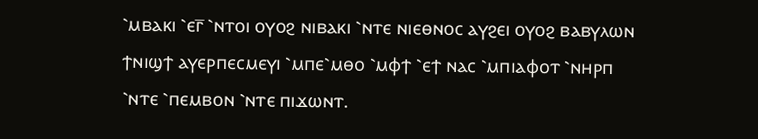⳿ⲙⲃⲁⲕⲓ ⳿ⲉⲅ̅ ⳿ⲛⲧⲟⲓ ⲟⲩⲟϩ ⲛⲓⲃⲁⲕⲓ ⳿ⲛⲧⲉ ⲛⲓⲉⲑⲛⲟⲥ ⲁⲩϩⲉⲓ ⲟⲩⲟϩ ⲃⲁⲃⲩⲗⲱⲛ ϯⲛⲓϣϯ ⲁⲩⲉⲣⲡⲉⲥⲙⲉⲩⲓ ⳿ⲙⲡⲉ⳿ⲙⲑⲟ ⳿ⲙⲫϯ ⳿ⲉϯ ⲛⲁⲥ ⳿ⲙⲡⲓⲁⲫⲟⲧ ⳿ⲛⲏⲣⲡ ⳿ⲛⲧⲉ ⳿ⲡⲉⲙⲃⲟⲛ ⳿ⲛⲧⲉ ⲡⲓϫⲱⲛⲧ.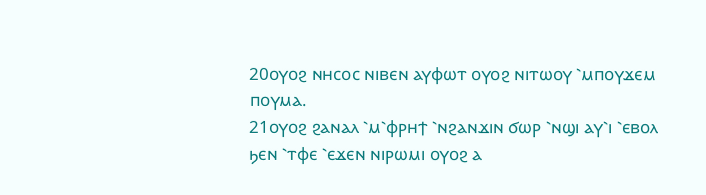20ⲟⲩⲟϩ ⲛⲏⲥⲟⲥ ⲛⲓⲃⲉⲛ ⲁⲩⲫⲱⲧ ⲟⲩⲟϩ ⲛⲓⲧⲱⲟⲩ ⳿ⲙⲡⲟⲩϫⲉⲙ ⲡⲟⲩⲙⲁ.
21ⲟⲩⲟϩ ϩⲁⲛⲁⲗ ⳿ⲙ⳿ⲫⲣⲏϯ ⳿ⲛϩⲁⲛϫⲓⲛ ϭⲱⲣ ⳿ⲛϣⲓ ⲁⲩ⳿ⲓ ⳿ⲉⲃⲟⲗ ϧⲉⲛ ⳿ⲧⲫⲉ ⳿ⲉϫⲉⲛ ⲛⲓⲣⲱⲙⲓ ⲟⲩⲟϩ ⲁ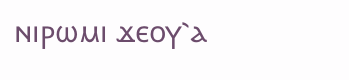ⲛⲓⲣⲱⲙⲓ ϫⲉⲟⲩ⳿ⲁ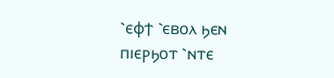⳿ⲉⲫϯ ⳿ⲉⲃⲟⲗ ϧⲉⲛ ⲡⲓⲉⲣϧⲟⲧ ⳿ⲛⲧⲉ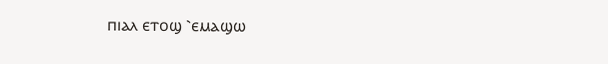ⲡⲓⲁⲗ ⲉⲧⲟϣ ⳿ⲉⲙⲁϣⲱ